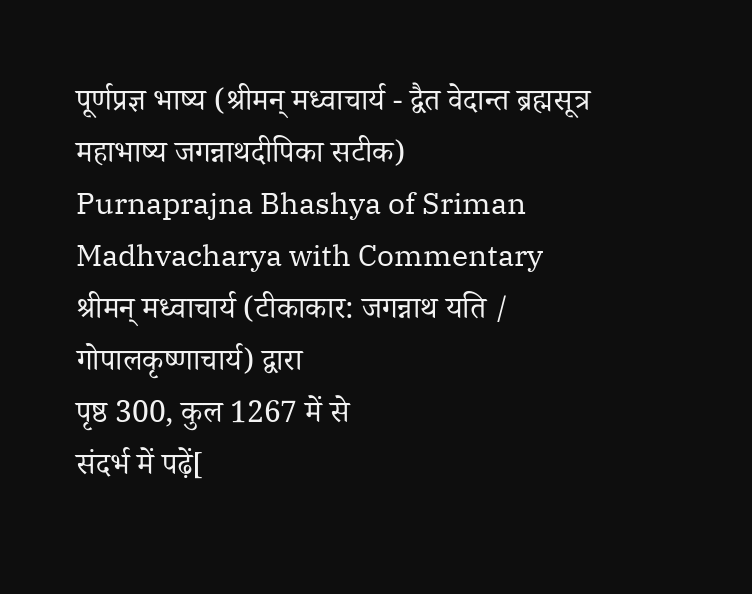पूर्णप्रज्ञ भाष्य (श्रीमन् मध्वाचार्य - द्वैत वेदान्त ब्रह्मसूत्र महाभाष्य जगन्नाथदीपिका सटीक)
Purnaprajna Bhashya of Sriman Madhvacharya with Commentary
श्रीमन् मध्वाचार्य (टीकाकार: जगन्नाथ यति / गोपालकृष्णाचार्य) द्वारा
पृष्ठ 300, कुल 1267 में से
संदर्भ में पढ़ें[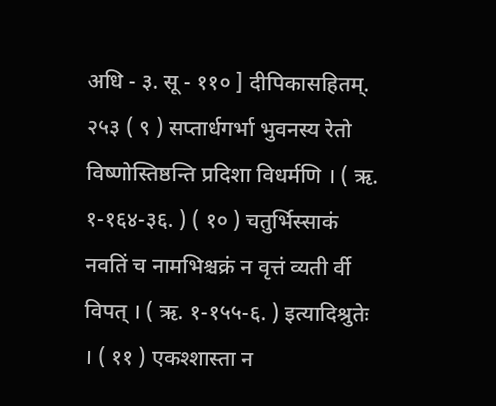अधि - ३. सू - ११० ] दीपिकासहितम्. २५३ ( ९ ) सप्तार्धगर्भा भुवनस्य रेतो विष्णोस्तिष्ठन्ति प्रदिशा विधर्मणि । ( ऋ. १-१६४-३६. ) ( १० ) चतुर्भिस्साकं नवतिं च नामभिश्चक्रं न वृत्तं व्यती र्वी विपत् । ( ऋ. १-१५५-६. ) इत्यादिश्रुतेः । ( ११ ) एकश्शास्ता न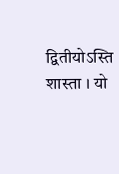द्वितीयोऽस्ति शास्ता । यो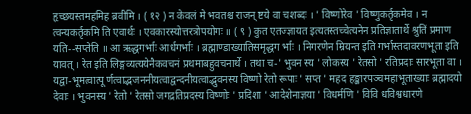हृच्छयस्तमहमिह ब्रवीमि । ( १२ ) न केवलं मे भवतश्च राजन् ष्टये वा चशब्दः । ' विष्णोरेव ' विष्णुकर्तृकमेव । न त्वन्यकर्तृकमि ति एवार्थः । एवकारस्योत्तरत्रोपयोगः ॥ ( ९ ) कुत एतज्ज्ञायत इत्यतस्तच्चेत्यनेन प्रतिज्ञातार्थे श्रुतिं प्रमाण यति--सप्तेति ॥ आ ऋद्धगर्भाः आर्धगर्भाः । ब्रह्माण्डाख्यातिसमृद्धग र्भाः । निगरणेन म्रियन्त इति गर्भास्तदावरणभूता इति यावत् । रेत इति लिङ्गव्यत्ययेनैकवचनं प्रथमाबहुवचनार्थे । तथा च-' भुवन स्य ' लोकस्य ' रेतसो ' रतिप्रदाः सारभूता वा । यद्वा-भूमत्वात्पू र्णत्वाद्भजननीयत्वाद्वन्दनीयत्वाद्भुवनस्य विष्णो रेतो रूपाः ' सप्त ' महद हङ्कारपञ्चमहाभूताख्याः ब्रह्मादयो देवाः । भुवनस्य ' रेतो ' रेतसो जगद्रतिप्रदस्य विष्णोः ' प्रदिशा ' आदेशेनाज्ञया ' विधर्मणि ' विवि धविश्वधारणे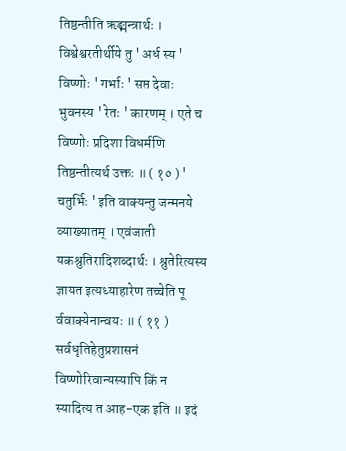तिष्ठन्तीति ऋङ्मन्त्रार्थः । विश्वेश्वरतीर्थीये तु ' अर्ध स्य ' विष्णोः ' गर्भाः ' सप्त देवाः भुवनस्य ' रेतः ' कारणम् । एते च विष्णोः प्रदिशा विधर्मणि तिष्ठन्तीत्यर्थ उक्तः ॥ ( १० ) ' चतुर्भिः ' इति वाक्यन्तु जन्मनये व्याख्यातम् । एवंजाती यकश्रुतिरादिशब्दार्थः । श्रुतेरित्यस्य ज्ञायत इत्यध्याहारेण तच्चेति पू र्ववाक्येनान्वयः ॥ ( ११ ) सर्वधृतिहेतुप्रशासनं विष्णोरिवान्यस्यापि किं न स्यादित्य त आह-एक इति ॥ इदं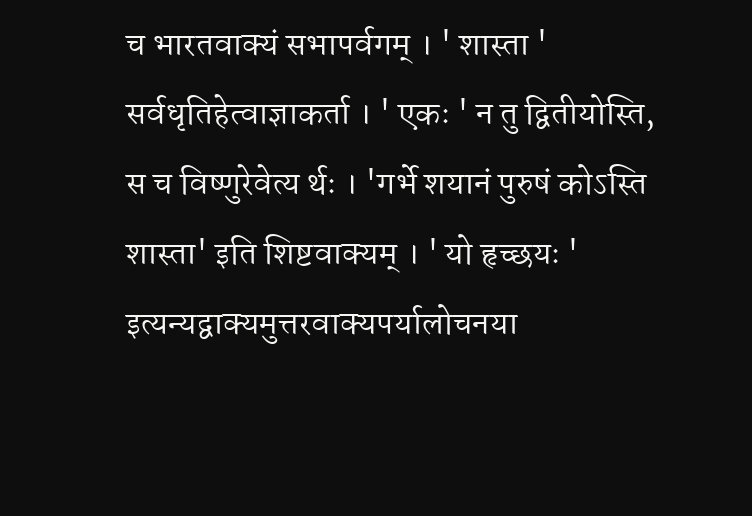च भारतवाक्यं सभापर्वगम् । ' शास्ता ' सर्वधृतिहेत्वाज्ञाकर्ता । ' एकः ' न तु द्वितीयोस्ति, स च विष्णुरेवेत्य र्थः । 'गर्भे शयानं पुरुषं कोऽस्ति शास्ता' इति शिष्टवाक्यम् । ' यो हृच्छयः ' इत्यन्यद्वाक्यमुत्तरवाक्यपर्यालोचनया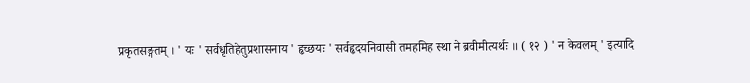प्रकृतसङ्गतम् । ' यः ' सर्वधृतिहेतुप्रशासनाय ' हृच्छयः ' सर्वहृदयनिवासी तमहमिह स्था ने ब्रवीमीत्यर्थः ॥ ( १२ ) ' न केवलम् ' इत्यादि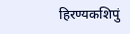हिरण्यकशिपुं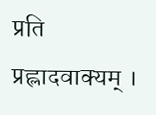प्रति प्रह्लादवाक्यम् ।